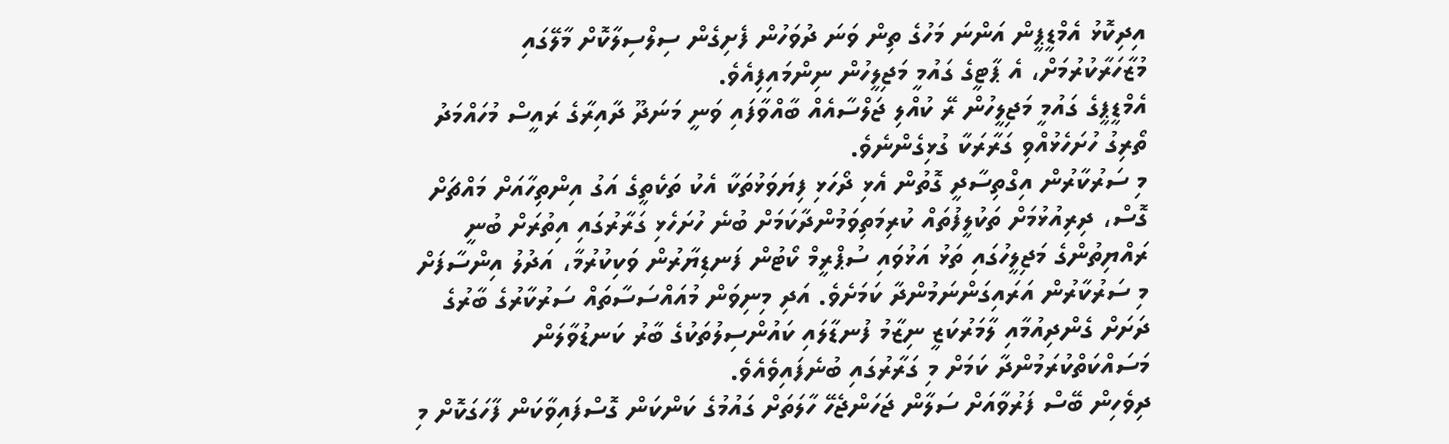އިދިކޮޅު އެމްޑީޕީން އަންނަ މަހުގެ ތިން ވަނަ ދުވަހުން ފެށިގެން ސިލްސިލާކޮށް މާލޭގައި މުޒާހަރާކުރުމަށް، އެ ޕާޓީގެ ގައުމީ މަޖިލީހުން ނިންމައިފިއެވެ.
އެމްޑީޕީގެ ގައުމީ މަޖިލީހުން ރޭ ކުއްލި ޖަލްސާއެއް ބާއްވާފައި ވަނީ މަނަދޫ ދާއިރާގެ ރައީސް މުހައްމަދު ތޯރިގު ހުށަހެޅުއްވި ގަރާރަކާ ގުޅިގެންނެވެ.
މި ސަރުކާރުން އިގްތިސާދީ ގޮތުން އެޅި ދޯހަޅި ފިޔަވަޅުތަކާ އެކު ތަކެތީގެ އަގު އިންތިހާއަށް މައްޗަށް ގޮސް، ދިރިއުޅުމަށް ތަކުލީފުތައް ކުރިމަތިވަމުންދާކަމަށް ބުނެ ހުށަހެޅި ގަރާރުގައި އިތުރަށް ބުނީ ރައްޔިތުންގެ މަޖިލީހުގައި ތަޅު އަޅުވައި ސުޕްރީމް ކޯޓުން ފަނޑިޔާރުން ވަކިކުރުމާ، އަދުލު އިންސާފަށް މި ސަރުކާރުން އަރައިގަންނަމުންދާ ކަމަށެވެ. އަދި މިނިވަން މުއައްސަސާތައް ސަރުކާރުގެ ބާރުގެ ދަށަށް ގެންދިއުމާއި ލާމަރުކަޒީ ނިޒާމު ފުނޑާލައި ކައުންސިލުތަކުގެ ބާރު ކަނޑުވާލަން މަސައްކަތްކުރަމުންދާ ކަމަށް މި ގަރާރުގައި ބުނެފައިވެއެވެ.
ދިވެހިން ބޭސް ފަރުވާއަށް ސަލާން ޖަހަންޖެހޭ ހާލަތަށް ގައުމުގެ ކަންކަން ގޮސްފައިވާކަން ފާހަގަކޮށް މި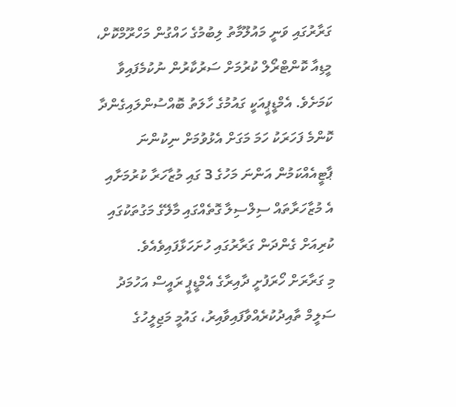ގަރާރުގައި ވަނީ މައުލޫމާތު ލިބުމުގެ ހައްގުން މަހްރޫމްކޮށް، މީޑިއާ ކޮންޓްރޯލް ކުރުމަށް ސަރުކާރުން ނުކުމެފައިވާ ކަމަށެވެ. އެމްޑީޕީއަކީ ގައުމުގެ ހާލަތު ބޮއްސުންލައިގެންދާ ކޮންމެ ފަހަރަކު ހަމަ މަގަށް އެޅުވުމަށް ނިކުންނަ ޕާޓީއެއްކަމުން އަންނަ މަހުގެ 3 ގައި މުޒާހަރާ ކުރުމަށާއި އެ މުޒާހަރާތައް ސިލްސިލާ ގޮތެއްގައި މާލޭގެ މަގުތަކުގައި ކުރިއަށް ގެންދަން ގަރާރުގައި ހުށަހަޅާފައިވެއެވެ.
މި ގަރާރަށް ހޯރަފުށީ ދާއިރާގެ އެމްޑީޕީ ރައީސް އަހުމަދު ސަލީމް ތާއިދުކުރެއްވާފައިވާއިރު، ގައުމީ މަޖިލީހުގެ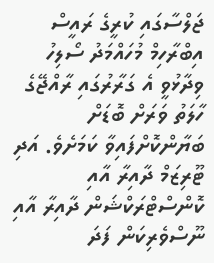ޖަލްސާގައި ކުރީގެ ރައީސް އިބްރާހިމް މުހައްމަދު ސޯލިހު ވިދާޅުވީ އެ ގަރާރުގައި ރާއްޖޭގެ ހާލަތު ވަރަށް ބޮޑަށް ބަޔާންކޮށްފައިވާ ކަމަށެވެ. އަދި ޓޫރިޒަމް ދާއިރާ އާއި ކޮންސްޓްރަކްޝަން ދާއިރާ އާއި ނޫސްވެރިކަން ފަދަ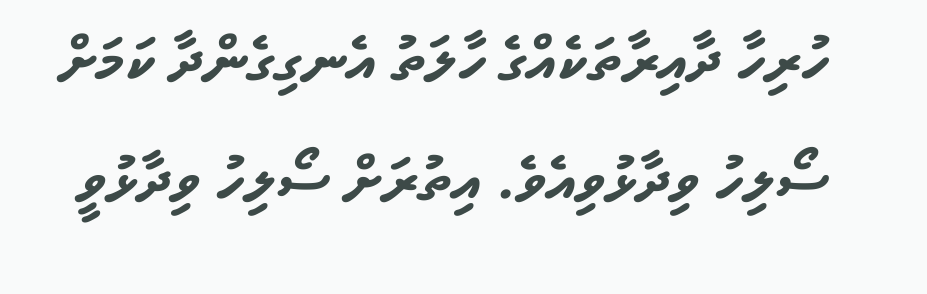ހުރިހާ ދާއިރާތަކެއްގެ ހާލަތު އެނގިގެންދާ ކަމަށް ސޯލިހު ވިދާޅުވިއެވެ. އިތުރަށް ސޯލިހު ވިދާޅުވީ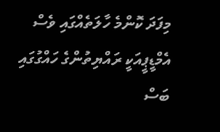މިފަދަ ކޮންމެ ހާލަތެއްގައި ވެސް އެމްޑީޕީއަކީ ރައްޔިތުންގެ ހައްގުގައި ބަސް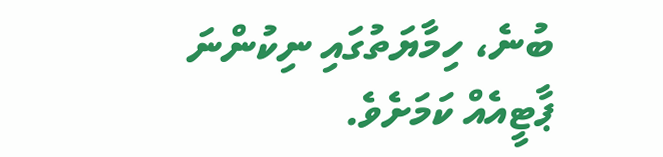ބުނެ، ހިމާޔަތުގައި ނިކުންނަ ޕާޓީއެއް ކަމަށެވެ.